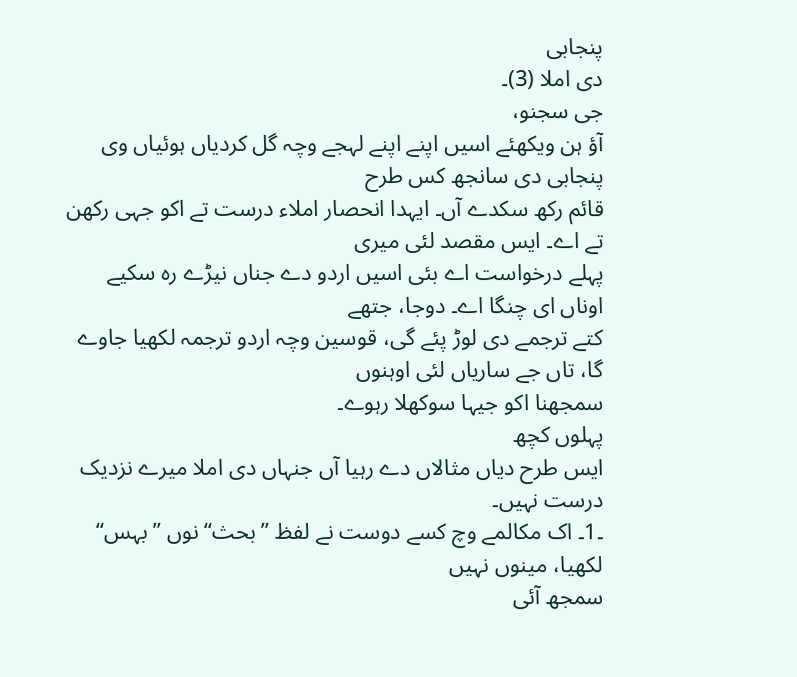پنجابی
دی املا (3)۔
جی سجنو،
آؤ ہن ویکھئے اسیں اپنے اپنے لہجے وچہ گل کردیاں ہوئیاں وی پنجابی دی سانجھ کس طرح
قائم رکھ سکدے آں۔ ایہدا انحصار املاء درست تے اکو جہی رکھن تے اے۔ ایس مقصد لئی میری
پہلے درخواست اے بئی اسیں اردو دے جناں نیڑے رہ سکیے اوناں ای چنگا اے۔ دوجا، جتھے
کتے ترجمے دی لوڑ پئے گی، قوسین وچہ اردو ترجمہ لکھیا جاوے گا، تاں جے ساریاں لئی اوہنوں
سمجھنا اکو جیہا سوکھلا رہوے۔
پہلوں کچھ
ایس طرح دیاں مثالاں دے رہیا آں جنہاں دی املا میرے نزدیک درست نہیں۔
۔1۔ اک مکالمے وچ کسے دوست نے لفظ ”بحث“ نوں ”بہس“ لکھیا، مینوں نہیں
سمجھ آئی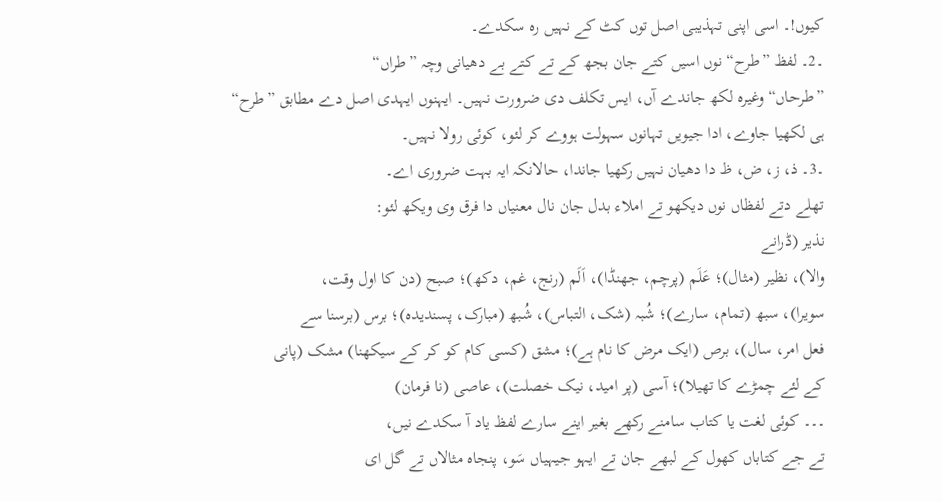کیوں!۔ اسی اپنی تہذیبی اصل توں کٹ کے نہیں رہ سکدے۔
۔2۔ لفظ ”طرح“ نوں اسیں کتے جان بجھ کے تے کتے بے دھیانی وچہ ”طراں“
”طرحاں“ وغیرہ لکھ جاندے آں، ایس تکلف دی ضرورت نہیں۔ ایہنوں ایہدی اصل دے مطابق ”طرح“
ہی لکھیا جاوے، ادا جیویں تہانوں سہولت ہووے کر لئو، کوئی رولا نہیں۔
۔3۔ ذ، ز، ض، ظ دا دھیان نہیں رکھیا جاندا، حالانکہ ایہ بہت ضروری اے۔
تھلے دتے لفظاں نوں دیکھو تے املاء بدل جان نال معنیاں دا فرق وی ویکھ لئو:
نذیر (ڈرانے
والا)، نظیر (مثال)؛ عَلَم (پرچم، جھنڈا)، اَلَم (رنج، غم، دکھ)؛ صبح (دن کا اول وقت،
سویرا)، سبھ (تمام، سارے)؛ شُبہ (شک، التباس)، شُبھ (مبارک، پسندیدہ)؛ برس (برسنا سے
فعل امر، سال)، برص (ایک مرض کا نام ہے)؛ مشق (کسی کام کو کر کے سیکھنا) مشک (پانی
کے لئے چمڑے کا تھیلا)؛ آسی (پر امید، نیک خصلت)، عاصی (نا فرمان)
۔۔۔ کوئی لغت یا کتاب سامنے رکھے بغیر اینے سارے لفظ یاد آ سکدے نیں،
تے جے کتاباں کھول کے لبھے جان تے ایہو جیہیاں سَو، پنجاہ مثالاں تے گل ای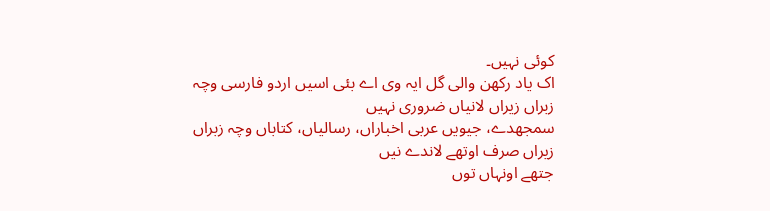کوئی نہیں۔
اک یاد رکھن والی گل ایہ وی اے بئی اسیں اردو فارسی وچہ زبراں زیراں لانیاں ضروری نہیں
سمجھدے، جیویں عربی اخباراں، رسالیاں، کتاباں وچہ زبراں زیراں صرف اوتھے لاندے نیں
جتھے اونہاں توں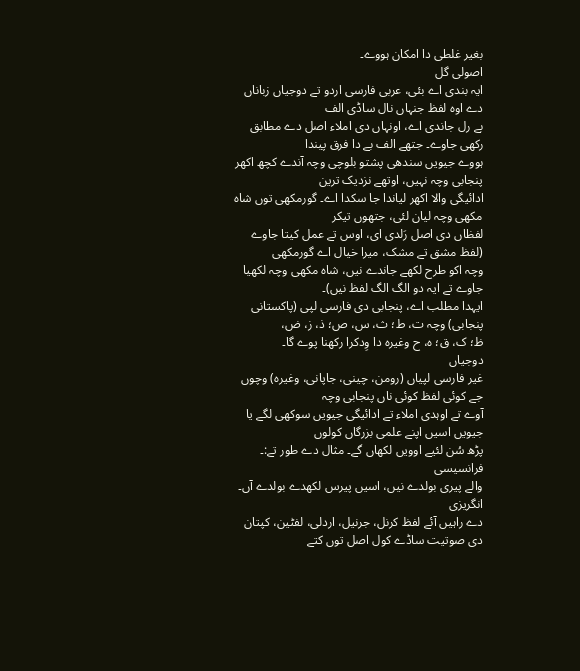بغیر غلطی دا امکان ہووے۔
اصولی گل
ایہ بندی اے بئی، عربی فارسی اردو تے دوجیاں زباناں دے اوہ لفظ جنہاں نال ساڈی الف
بے رل جاندی اے، اونہاں دی املاء اصل دے مطابق رکھی جاوے۔ جتھے الف بے دا فرق پیندا
ہووے جیویں سندھی پشتو بلوچی وچہ آندے کچھ اکھر پنجابی وچہ نہیں، اوتھے نزدیک ترین
ادائیگی والا اکھر لیاندا جا سکدا اے۔ گورمکھی توں شاہ مکھی وچہ لیان لئی، جتھوں تیکر
لفظاں دی اصل رَلدی ای، اوس تے عمل کیتا جاوے (لفظ مشق تے مشک، میرا خیال اے گورمکھی
وچہ اکو طرح لکھے جاندے نیں، شاہ مکھی وچہ لکھیا جاوے تے ایہ دو الگ الگ لفظ نیں)۔
ایہدا مطلب اے، پنجابی دی فارسی لپی (پاکستانی پنجابی) وچہ ت، ط؛ ث، س، ص؛ ذ، ز، ض،
ظ؛ ک، ق؛ ہ، ح وغیرہ دا وِدکرا رکھنا پوے گا۔
دوجیاں
غیر فارسی لپیاں (رومن، چینی، جاپانی، وغیرہ) وچوں جے کوئی لفظ کوئی ناں پنجابی وچہ
آوے تے اوہدی املاء تے ادائیگی جیویں سوکھی لگے یا جیویں اسیں اپنے علمی بزرگاں کولوں
پڑھ سُن لئیے اوویں لکھاں گے۔ مثال دے طور تے:۔
فرانسیسی
والے پیری بولدے نیں، اسیں پیرس لکھدے بولدے آں۔
انگریزی
دے راہیں آئے لفظ کرنل، جرنیل، اردلی، لفٹین، کپتان دی صوتیت ساڈے کول اصل توں کتے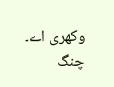وکھری اے۔
چنگ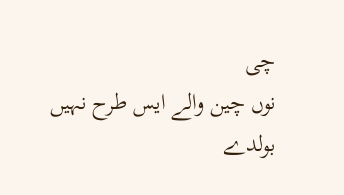چی
نوں چین والے ایس طرح نہیں بولدے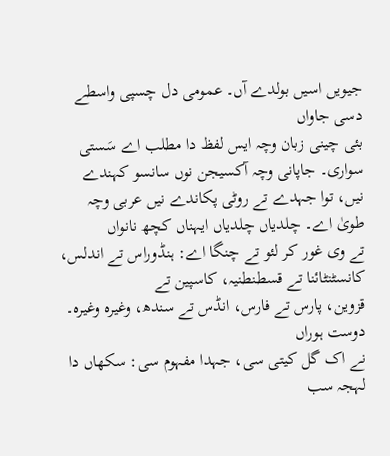جیویں اسیں بولدے آں۔ عمومی دل چسپی واسطے دسی جاواں
بئی چینی زبان وچہ ایس لفظ دا مطلب اے سَستی سواری۔ جاپانی وچہ آکسیجن نوں سانسو کہندے
نیں، توا جہدے تے روٹی پکاندے نیں عربی وچہ طویٰ اے۔ چلدیاں چلدیاں ایہناں کچھ نانواں
تے وی غور کر لئو تے چنگا اے: ہنڈوراس تے اندلس، کانسٹنٹائنا تے قسطنطنیہ، کاسپین تے
قزوین، پارس تے فارس، انڈس تے سندھ، وغیرہ وغیرہ۔
دوست ہوراں
نے اک گل کیتی سی، جہدا مفہوم سی: سکھاں دا لہجہ سب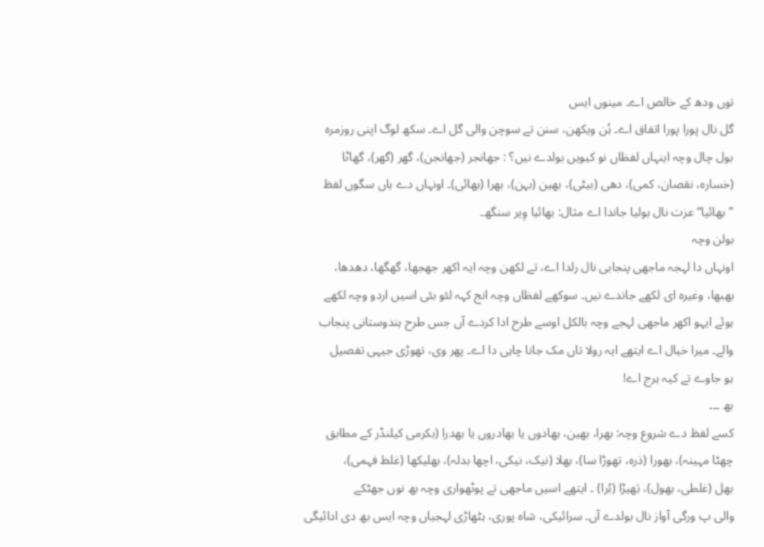توں ودھ کے خالص اے۔ مینوں ایس
گل نال پورا پورا اتفاق اے۔ ہُن ویکھن، سنن تے سوچن والی گل اے۔ سکھ لوگ اپنی روزمرہ
بول چال وچہ اینہاں لفظاں نو کیویں بولدے نیں؟ : جھانجر (جھانجن)، گھر (گھر)، گھاٹا
(خسارہ، نقصان، کمی)، دھی (بیٹی)، بھین (بہن)، بھرا (بھائی)۔ اونہاں دے ہاں سگوں لفظ
”بھائیا“ عزت نال بولیا جاندا اے مثال: بھائیا وِیر سنگھ۔
بولن وچہ
اونہاں دا لہجہ ماجھی پنجابی نال رلدا اے، تے لکھن وچہ ایہ اکھر جھجھا، گھگھا، دھدھا،
بھبھا، وغیرہ ای لکھے جاندے نیں۔ سوکھے لفظاں وچہ انج کہہ لئو بئی اسیں اردو وچہ لکھے
ہوئے ایہو اکھر ماجھی لہجے وچہ بالکل اوسے طرح ادا کردے آں جس طرح ہندوستانی پنجاب
والے۔ میرا خیال اے ایتھے ایہ رولا تاں مک جانا چاہی دا اے۔ پھر وی، تھوڑی جیہی تفصیل
ہو جاوے تے کیہ ہرج اے!
بھ ۔۔۔
کسے لفظ دے شروع وچہ: بھرا، بھین، بھادوں یا بھادروں یا بھدرا (بکرمی کیلنڈر کے مطابق
چھٹا مہینہ)، بھورا (ذرہ، تھوڑا سا)، بھلا (نیک، نیکی، اچھا بدلہ)، بھلیکھا (غلط فہمی)،
بھل (غلطی، بھول)، بَھیڑا (بُرا) ۔ ایتھے اسیں ماجھی تے پوٹھواری وچہ بھ نوں جھٹکے
والی پ ورگی آواز نال بولدے آں۔ سرائیکی، شاہ پوری، ہٹھاڑی لہجیاں وچہ ایس بھ دی ادائیگی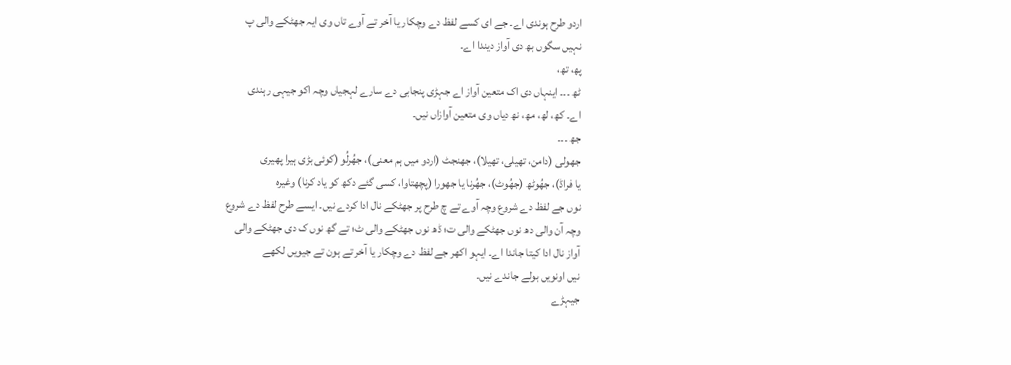اردو طرح ہوندی اے۔ جے ای کسے لفظ دے وچکار یا آخر تے آوے تاں وی ایہ جھٹکے والی پ
نہیں سگوں بھ دی آواز دیندا اے۔
پھ، تھ،
ٹھ ۔۔۔ اینہاں دی اک متعین آواز اے جہڑی پنجابی دے سارے لہجیاں وچہ اکو جیہی رہندی
اے۔ کھ، لھ، مھ، نھ دیاں وی متعین آوازاں نیں۔
جھ ۔۔۔
جھولی (دامن، تھیلی، تھیلا)، جھنجٹ (اردو میں ہم معنی)، جھُرلُو (کوئی بڑی ہیرا پھیری
یا فراڈ)، جھُوٹھ (جھُوٹ)، جھُرنا یا جھورا (پچھتاوا، کسی گئے دکھ کو یاد کرنا) وغیرہ
نوں جے لفظ دے شروع وچہ آوے تے چ طرح پر جھٹکے نال ادا کردے نیں۔ ایسے طرح لفظ دے شروع
وچہ آن والی دھ نوں جھٹکے والی ت؛ ڈھ نوں جھٹکے والی ٹ؛ تے گھ نوں ک دی جھٹکے والی
آواز نال ادا کیتا جاندا اے۔ ایہو اکھر جے لفظ دے وچکار یا آخر تے ہون تے جیویں لکھے
نیں اونویں بولے جاندے نیں۔
جیہڑے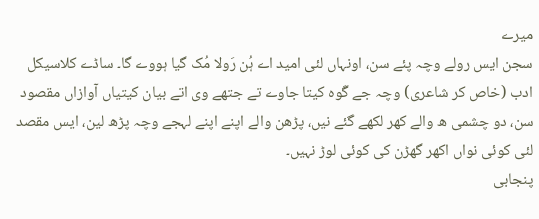میرے
سجن ایس رولے وچہ پئے سن، اونہاں لئی امید اے ہُن رَولا مُک گیا ہووے گا۔ ساڈے کلاسیکل
ادب (خاص کر شاعری) وچہ جے گَوہ کیتا جاوے تے جتھے وی اتے بیان کیتیاں آوازاں مقصود
سن، دو چشمی ھ والے کھر لکھے گئے نیں، پڑھن والے اپنے اپنے لہجے وچہ پڑھ لین، ایس مقصد
لئی کوئی نواں اکھر گھڑن کی کوئی لوڑ نہیں۔
پنجابی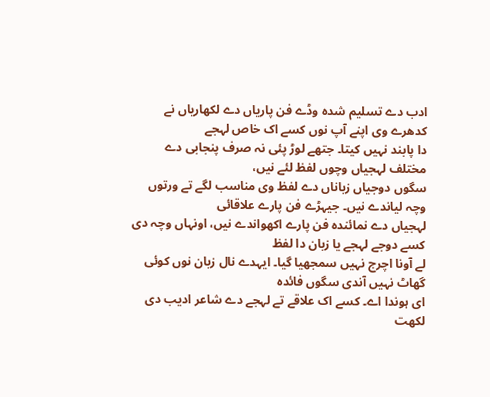ادب دے تسلیم شدہ وڈے فن پاریاں دے لکھاریاں نے کدھرے وی اپنے آپ نوں کسے اک خاص لہجے
دا پابند نہیں کیتا۔ جتھے لوڑ پئی نہ صرف پنجابی دے مختلف لہجیاں وچوں لفظ لئے نیں،
سگوں دوجیاں زباناں دے لفظ وی مناسب لگے تے ورتوں وچہ لیاندے نیں۔ جیہڑے فن پارے علاقائی
لہجیاں دے نمائندہ فن پارے اکھواندے نیں، اونہاں وچہ دی کسے دوجے لہجے یا زبان دا لفظ
لے آونا اچرج نہیں سمجھیا گیا۔ ایہدے نال زبان نوں کوئی گھاٹ نہیں آندی سگوں فائدہ
ای ہوندا اے۔ کسے اک علاقے تے لہجے دے شاعر ادیب دی لکھت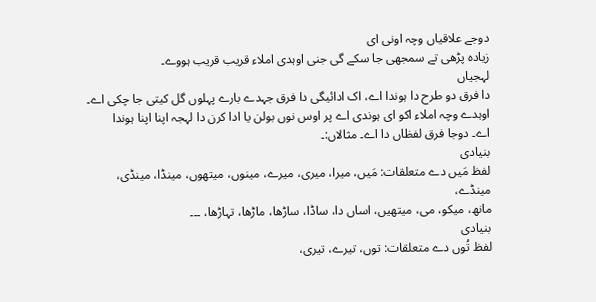دوجے علاقیاں وچہ اونی ای
زیادہ پڑھی تے سمجھی جا سکے گی جنی اوہدی املاء قریب قریب ہووے۔
لہجیاں
دا فرق دو طرح دا ہوندا اے، اک ادائیگی دا فرق جہدے بارے پہلوں گل کیتی جا چکی اے۔
اوہدے وچہ املاء اکو ای ہوندی اے پر اوس نوں بولن یا ادا کرن دا لہجہ اپنا اپنا ہوندا
اے۔ دوجا فرق لفظاں دا اے۔ مثالاں:۔
بنیادی
لفظ مَیں دے متعلقات: مَیں، میرا، میری، میرے، مینوں، میتھوں، مینڈا، مینڈی، مینڈے،
مانھ، میکو، می، میتھیں، اساں دا، ساڈا، ساڑھا، ماڑھا، تہاڑھا، ۔۔۔
بنیادی
لفظ تُوں دے متعلقات: توں، تیرے، تیری،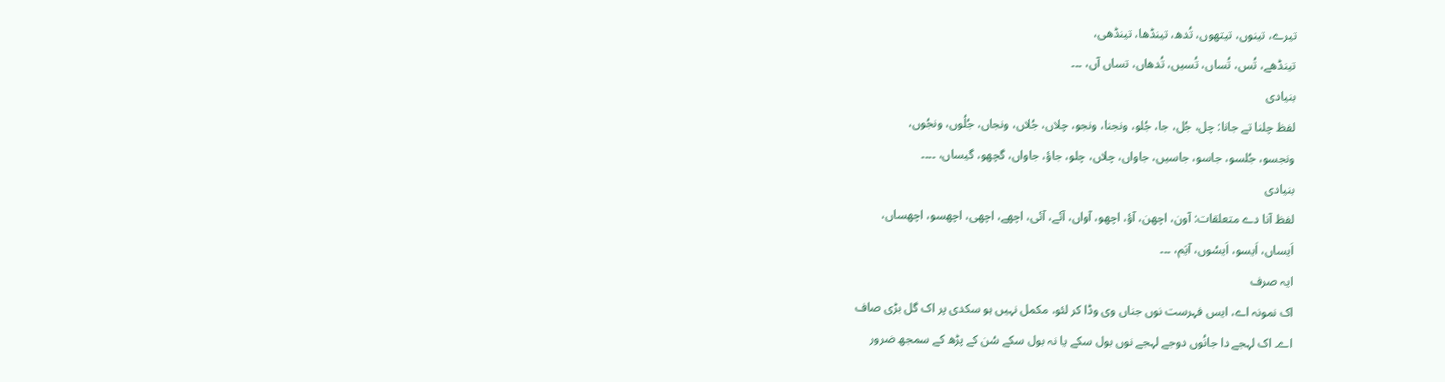تیرے، تینوں، تیتھوں، تُدھ، تینڈھا، تینڈھی،
تینڈھے، تُس، تُساں، تُسیں، تُدھاں، تساں آں، ۔۔۔
بنیادی
لفظ چلنا تے جانا: چل، جُل، جا، جُلو، ونجنا، ونجو، چلاں، جُلاں، ونجاں، جُلُوں، ونجُوں،
ونجسو، جُلسو، جاسو، جاسیں، جاواں، چلاں، چلو، جاؤ، جاواں، گچھو، گیساں، ۔۔۔۔
بنیادی
لفظ آنا دے متعلقات: آون، اچھن، آؤ، اچھو، آواں، آئے، آئی، اچھے، اچھی، اچھسو، اچھساں،
اَیساں، اَیسو، اَیسُوں، آیَم، ۔۔۔
ایہ صرف
اک نمونہ اے، ایس فہرست نوں جناں وی وڈا کر لئو، مکمل نہیں ہو سکدی پر اک گل بڑی صاف
اے۔ اک لہجے دا جانُوں دوجے لہجے نوں بول سکے یا نہ بول سکے سُن کے پڑھ کے سمجھ ضرور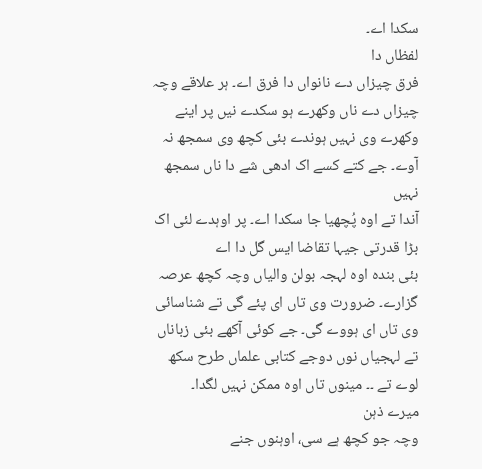سکدا اے۔
لفظاں دا
فرق چیزاں دے نانواں دا فرق اے۔ ہر علاقے وچہ چیزاں دے ناں وکھرے ہو سکدے نیں پر اینے
وکھرے وی نہیں ہوندے بئی کچھ وی سمجھ نہ آوے۔ جے کتے کسے اک ادھی شے دا ناں سمجھ نہیں
آندا تے اوہ پُچھیا جا سکدا اے۔ پر اوہدے لئی اک بڑا قدرتی جیہا تقاضا ایس گل دا اے
بئی بندہ اوہ لہجہ بولن والیاں وچہ کچھ عرصہ گزارے۔ ضرورت وی تاں ای پئے گی تے شناسائی
وی تاں ای ہووے گی۔ جے کوئی آکھے بئی زباناں تے لہجیاں نوں دوجے کتابی علماں طرح سکھ
لوے تے ۔۔ مینوں تاں اوہ ممکن نہیں لگدا۔
میرے ذہن
وچہ جو کچھ ہے سی، اوہنوں جنے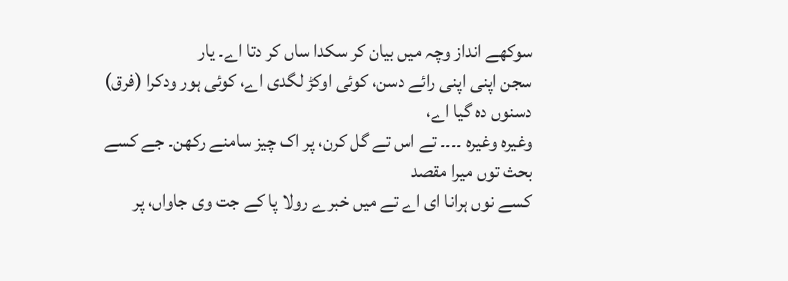سوکھے انداز وچہ میں بیان کر سکدا ساں کر دتا اے۔ یار
سجن اپنی اپنی رائے دسن، کوئی اوکڑ لگدی اے، کوئی ہور ودکرا (فرق) دسنوں دہ گیا اے،
وغیرہ وغیرہ ۔۔۔۔ تے اس تے گل کرن، پر اک چیز سامنے رکھن۔ جے کسے بحث توں میرا مقصد
کسے نوں ہرانا ای اے تے میں خبرے رولا پا کے جت وی جاواں، پر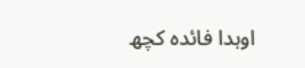اوہدا فائدہ کچھ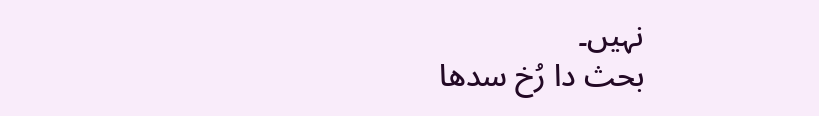نہیں۔
بحث دا رُخ سدھا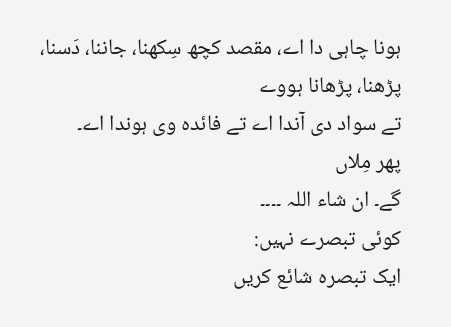ہونا چاہی دا اے، مقصد کچھ سِکھنا، جاننا، دَسنا، پڑھنا، پڑھانا ہووے
تے سواد دی آندا اے تے فائدہ وی ہوندا اے۔
پھر مِلاں
گے۔ ان شاء اللہ ۔۔۔۔
کوئی تبصرے نہیں:
ایک تبصرہ شائع کریں